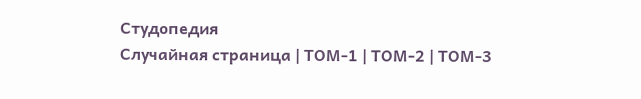Студопедия
Случайная страница | ТОМ-1 | ТОМ-2 | ТОМ-3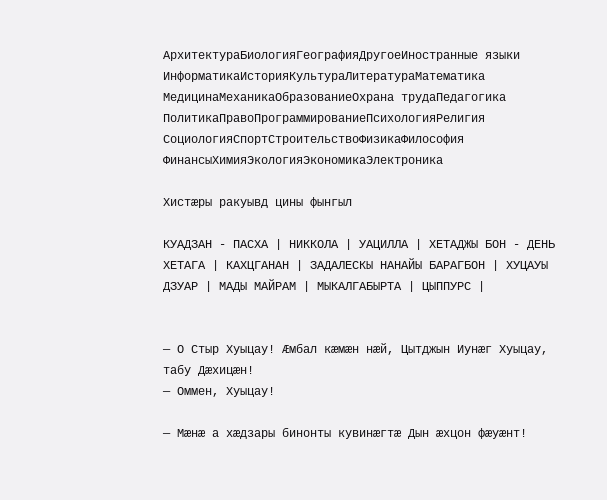АрхитектураБиологияГеографияДругоеИностранные языки
ИнформатикаИсторияКультураЛитератураМатематика
МедицинаМеханикаОбразованиеОхрана трудаПедагогика
ПолитикаПравоПрограммированиеПсихологияРелигия
СоциологияСпортСтроительствоФизикаФилософия
ФинансыХимияЭкологияЭкономикаЭлектроника

Хистæры ракуывд цины фынгыл

КУАДЗАН - ПАСХА | НИККОЛА | УАЦИЛЛА | ХЕТАДЖЫ БОН - ДЕНЬ ХЕТАГА | КАХЦГАНАН | ЗАДАЛЕСКЫ НАНАЙЫ БАРАГБОН | ХУЦАУЫ ДЗУАР | МАДЫ МАЙРАМ | МЫКАЛГАБЫРТА | ЦЫППУРС |


— О Стыр Хуыцау! Æмбал кæмæн нæй, Цытджын Иунæг Хуыцау, табу Дæхицæн!
— Оммен, Хуыцау!

— Мæнæ а хæдзары бинонты кувинæгтæ Дын æхцон фæуæнт!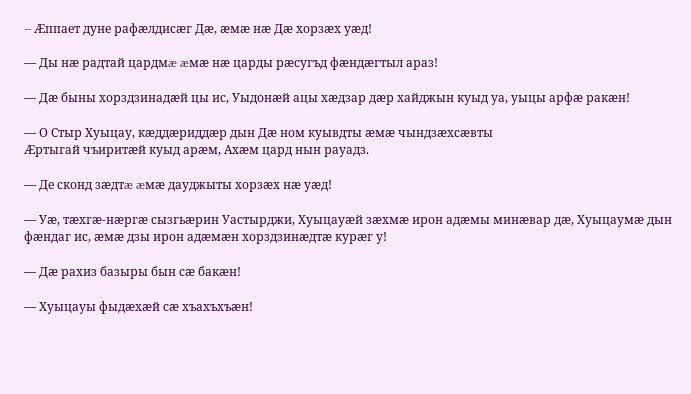— Æппает дуне рафæлдисæг Дæ, æмæ нæ Дæ хорзæх уæд!

— Ды нæ радтай цардмæ æмæ нæ царды рæсугъд фæндæгтыл араз!

— Дæ быны хорздзинадæй цы ис, Уыдонæй ацы хæдзар дæр хайджын куыд уа, уыцы арфæ ракæн!

— О Стыр Хуыцау, кæддæриддæр дын Дæ ном куывдты æмæ чындзæхсæвты
Æртыгай чъиритæй куыд арæм, Ахæм цард нын рауадз.

— Де сконд зæдтæ æмæ дауджыты хорзæх нæ уæд!

— Уæ, тæхгæ-нæргæ сызгьæрин Уастырджи, Хуыцауæй зæхмæ ирон адæмы минæвар дæ, Хуыцаумæ дын фæндаг ис, æмæ дзы ирон адæмæн хорздзинæдтæ курæг у!

— Дæ рахиз базыры бын сæ бакæн!

— Хуыцауы фыдæхæй сæ хъахъхъæн!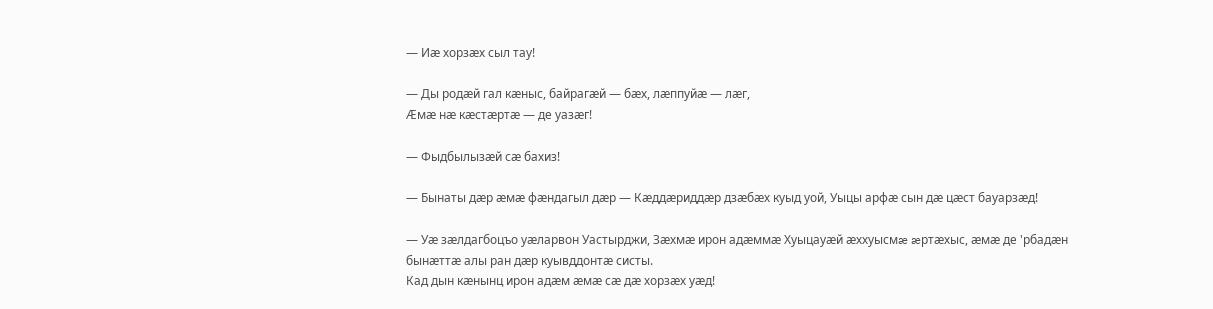— Иæ хорзæх сыл тау!

— Ды родæй гал кæныс, байрагæй — бæх, лæппуйæ — лæг,
Æмæ нæ кæстæртæ — де уазæг!

— Фыдбылызæй сæ бахиз!

— Бынаты дæр æмæ фæндагыл дæр — Кæддæриддæр дзæбæх куыд уой, Уыцы арфæ сын дæ цæст бауарзæд!

— Уæ зæлдагбоцъо уæларвон Уастырджи, Зæхмæ ирон адæммæ Хуыцауæй æххуысмæ æртæхыс, æмæ де 'рбадæн бынæттæ алы ран дæр куывддонтæ систы.
Кад дын кæнынц ирон адæм æмæ сæ дæ хорзæх уæд!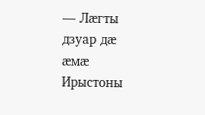— Лæгты дзуар дæ æмæ Ирыстоны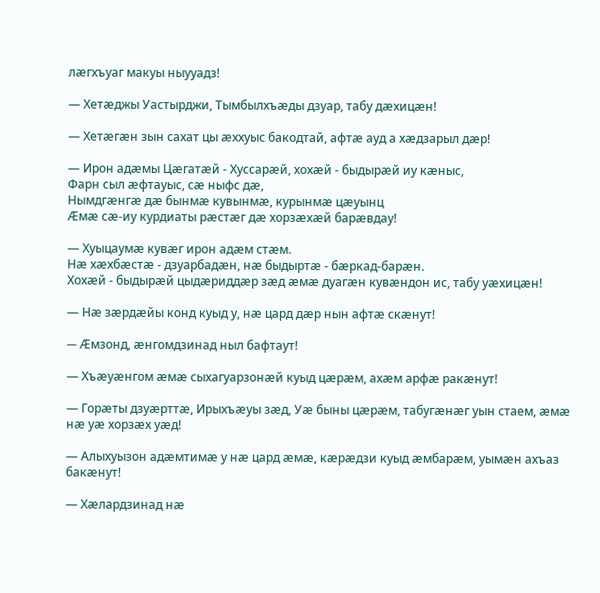лæгхъуаг макуы ныууадз!

— Хетæджы Уастырджи, Тымбылхъæды дзуар, табу дæхицæн!

— Хетæгæн зын сахат цы æххуыс бакодтай, афтæ ауд а хæдзарыл дæр!

— Ирон адæмы Цæгатæй - Хуссарæй, хохæй - быдырæй иу кæныс,
Фарн сыл æфтауыс, сæ ныфс дæ,
Нымдгæнгæ дæ бынмæ кувынмæ, курынмæ цæуынц
Æмæ сæ-иу курдиаты рæстæг дæ хорзæхæй барæвдау!

— Хуыцаумæ кувæг ирон адæм стæм.
Нæ хæхбæстæ - дзуарбадæн, нæ быдыртæ - бæркад-барæн.
Хохæй - быдырæй цыдæриддæр зæд æмæ дуагæн кувæндон ис, табу уæхицæн!

— Нæ зæрдæйы конд куыд у, нæ цард дæр нын афтæ скæнут!

— Æмзонд, æнгомдзинад ныл бафтаут!

— Хъæуæнгом æмæ сыхагуарзонæй куыд цæрæм, ахæм арфæ ракæнут!

— Горæты дзуæрттæ, Ирыхъæуы зæд, Уæ быны цæрæм, табугæнæг уын стаем, æмæ нæ уæ хорзæх уæд!

— Алыхуызон адæмтимæ у нæ цард æмæ, кæрæдзи куыд æмбарæм, уымæн ахъаз бакæнут!

— Хæлардзинад нæ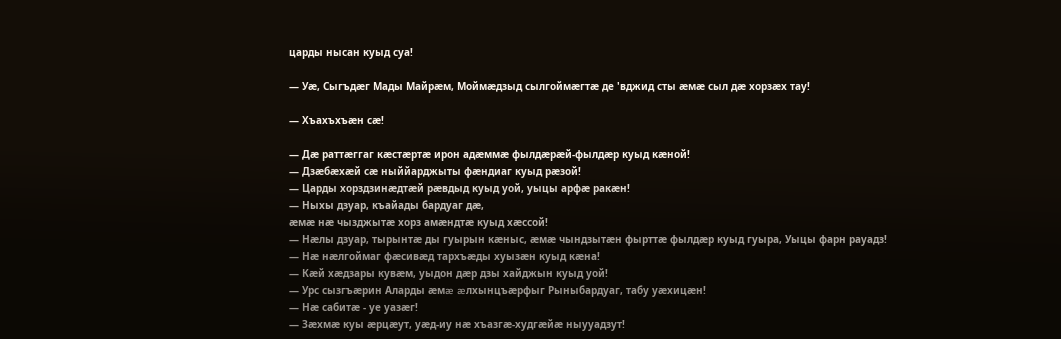царды нысан куыд суа!

— Уæ, Сыгъдæг Мады Майрæм, Моймæдзыд сылгоймæгтæ де 'вджид сты æмæ сыл дæ хорзæх тау!

— Хъахъхъæн сæ!

— Дæ раттæггаг кæстæртæ ирон адæммæ фылдæрæй-фылдæр куыд кæной!
— Дзæбæхæй сæ ныййарджыты фæндиаг куыд рæзой!
— Царды хорздзинæдтæй рæвдыд куыд уой, уыцы арфæ ракæн!
— Ныхы дзуар, къайады бардуаг дæ,
æмæ нæ чызджытæ хорз амæндтæ куыд хæссой!
— Нæлы дзуар, тырынтæ ды гуырын кæныс, æмæ чындзытæн фырттæ фылдæр куыд гуыра, Уыцы фарн рауадз!
— Нæ нæлгоймаг фæсивæд тархъæды хуызæн куыд кæна!
— Кæй хæдзары кувæм, уыдон дæр дзы хайджын куыд уой!
— Урс сызгъæрин Аларды æмæ æлхынцъæрфыг Рыныбардуаг, табу уæхицæн!
— Нæ сабитæ - уе уазæг!
— Зæхмæ куы æрцæут, уæд-иу нæ хъазгæ-худгæйæ ныууадзут!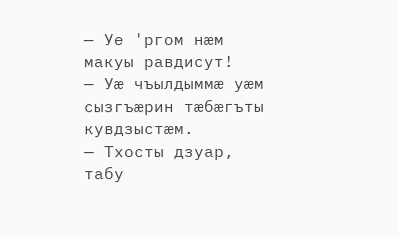— Уе 'ргом нæм макуы равдисут!
— Уæ чъылдыммæ уæм сызгъæрин тæбæгъты кувдзыстæм.
— Тхосты дзуар, табу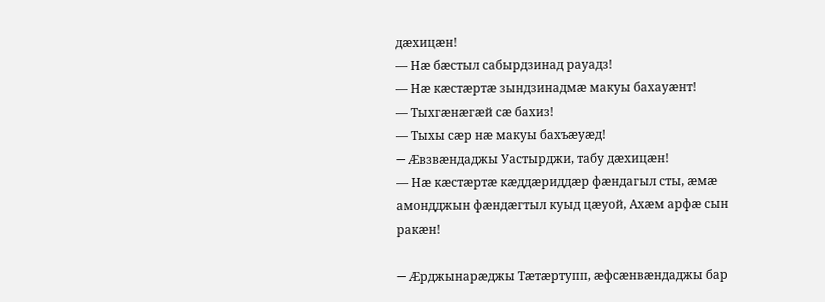дæхицæн!
— Нæ бæстыл сабырдзинад рауадз!
— Нæ кæстæртæ зындзинадмæ макуы бахауæнт!
— Тыхгæнæгæй сæ бахиз!
— Тыхы сæр нæ макуы бахъæуæд!
— Æвзвæндаджы Уастырджи, табу дæхицæн!
— Нæ кæстæртæ кæддæриддæр фæндагыл сты, æмæ амондджын фæндæгтыл куыд цæуой, Ахæм арфæ сын ракæн!

— Æрджынарæджы Тæтæртупп, æфсæнвæндаджы бар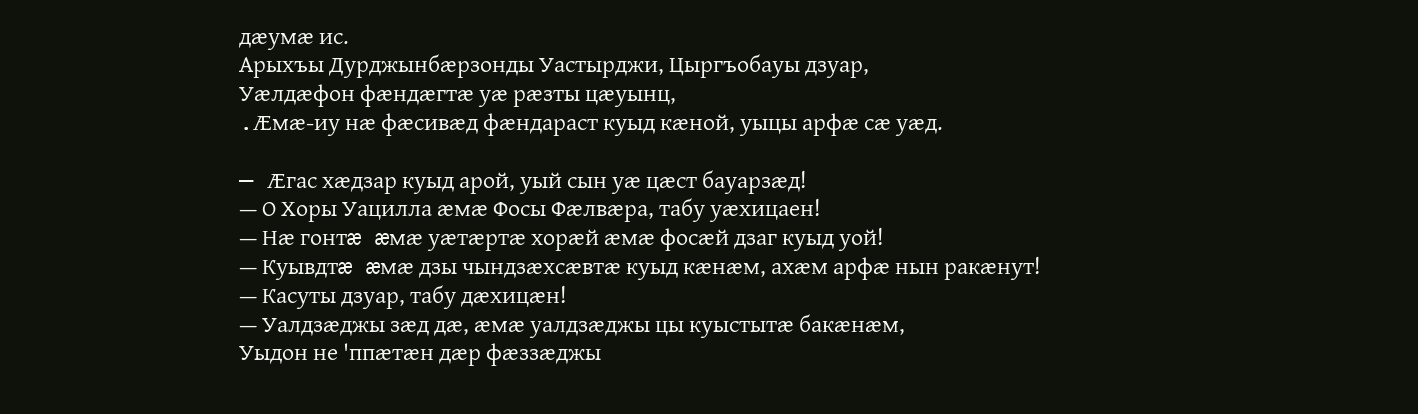дæумæ ис.
Арыхъы Дурджынбæрзонды Уастырджи, Цыргъобауы дзуар,
Уæлдæфон фæндæгтæ уæ рæзты цæуынц,
.Æмæ-иу нæ фæсивæд фæндараст куыд кæной, уыцы арфæ сæ уæд.

— Æгас хæдзар куыд арой, уый сын уæ цæст бауарзæд!
— О Хоры Уацилла æмæ Фосы Фæлвæра, табу уæхицаен!
— Нæ гонтæ æмæ уæтæртæ хорæй æмæ фосæй дзаг куыд уой!
— Куывдтæ æмæ дзы чындзæхсæвтæ куыд кæнæм, ахæм арфæ нын ракæнут!
— Касуты дзуар, табу дæхицæн!
— Уалдзæджы зæд дæ, æмæ уалдзæджы цы куыстытæ бакæнæм,
Уыдон не 'ппæтæн дæр фæззæджы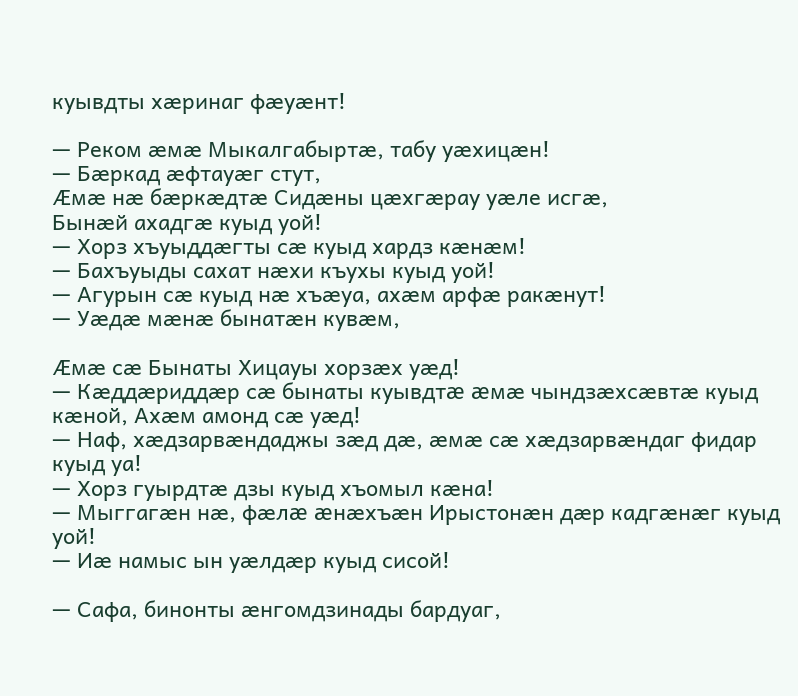куывдты хæринаг фæуæнт!

— Реком æмæ Мыкалгабыртæ, табу уæхицæн!
— Бæркад æфтауæг стут,
Æмæ нæ бæркæдтæ Сидæны цæхгæрау уæле исгæ,
Бынæй ахадгæ куыд уой!
— Хорз хъуыддæгты сæ куыд хардз кæнæм!
— Бахъуыды сахат нæхи къухы куыд уой!
— Агурын сæ куыд нæ хъæуа, ахæм арфæ ракæнут!
— Уæдæ мæнæ бынатæн кувæм,

Æмæ сæ Бынаты Хицауы хорзæх уæд!
— Кæддæриддæр сæ бынаты куывдтæ æмæ чындзæхсæвтæ куыд кæной, Ахæм амонд сæ уæд!
— Наф, хæдзарвæндаджы зæд дæ, æмæ сæ хæдзарвæндаг фидар куыд уа!
— Хорз гуырдтæ дзы куыд хъомыл кæна!
— Мыггагæн нæ, фæлæ æнæхъæн Ирыстонæн дæр кадгæнæг куыд уой!
— Иæ намыс ын уæлдæр куыд сисой!

— Сафа, бинонты æнгомдзинады бардуаг,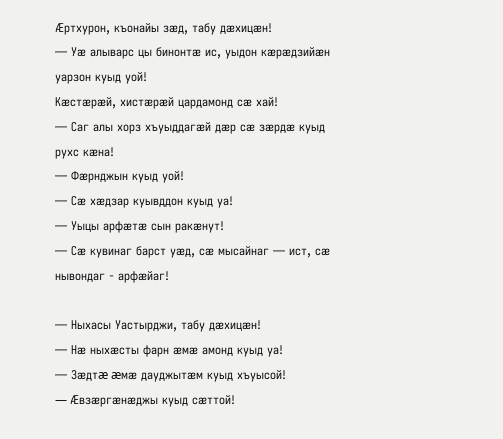Æртхурон, къонайы зæд, табу дæхицæн!
— Уæ алыварс цы бинонтæ ис, уыдон кæрæдзийæн уарзон куыд уой!
Кæстæрæй, хистæрæй цардамонд сæ хай!
— Саг алы хорз хъуыддагæй дæр сæ зæрдæ куыд рухс кæна!
— Фæрнджын куыд уой!
— Сæ хæдзар куывддон куыд уа!
— Уыцы арфæтæ сын ракæнут!
— Сæ кувинаг барст уæд, сæ мысайнаг — ист, сæ нывондаг - арфæйаг!

— Ныхасы Уастырджи, табу дæхицæн!
— Нæ ныхæсты фарн æмæ амонд куыд уа!
— Зæдтæ æмæ дауджытæм куыд хъуысой!
— Æвзæргæнæджы куыд сæттой!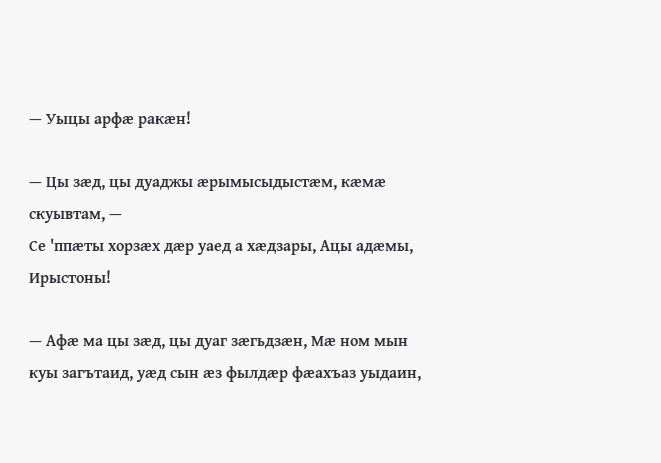— Уыцы арфæ ракæн!

— Цы зæд, цы дуаджы æрымысыдыстæм, кæмæ скуывтам, —
Се 'ппæты хорзæх дæр уаед а хæдзары, Ацы адæмы, Ирыстоны!

— Афæ ма цы зæд, цы дуаг зæгьдзæн, Мæ ном мын куы загътаид, уæд сын æз фылдæр фæахъаз уыдаин,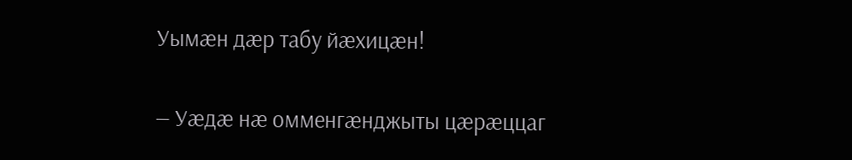Уымæн дæр табу йæхицæн!

— Уæдæ нæ омменгæнджыты цæрæццаг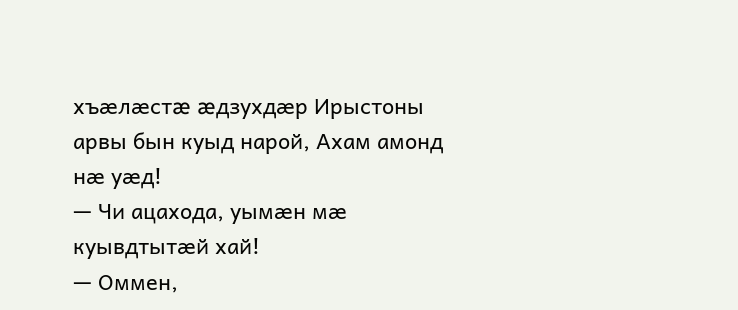хъæлæстæ æдзухдæр Ирыстоны арвы бын куыд нарой, Ахам амонд нæ уæд!
— Чи ацахода, уымæн мæ куывдтытæй хай!
— Оммен,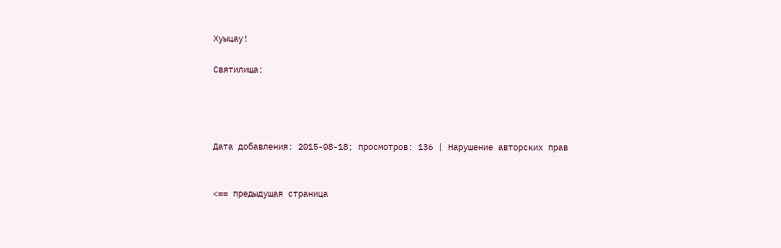Хуыцау!

Святилища:




Дата добавления: 2015-08-18; просмотров: 136 | Нарушение авторских прав


<== предыдущая страница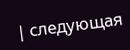| следующая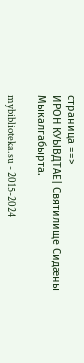страница ==>
ИРОН КУЫВДТАЕ| Святилище Сидæны Мыкалгабырта.

mybiblioteka.su - 2015-2024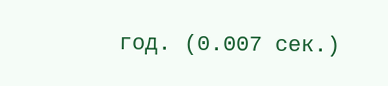год. (0.007 сек.)